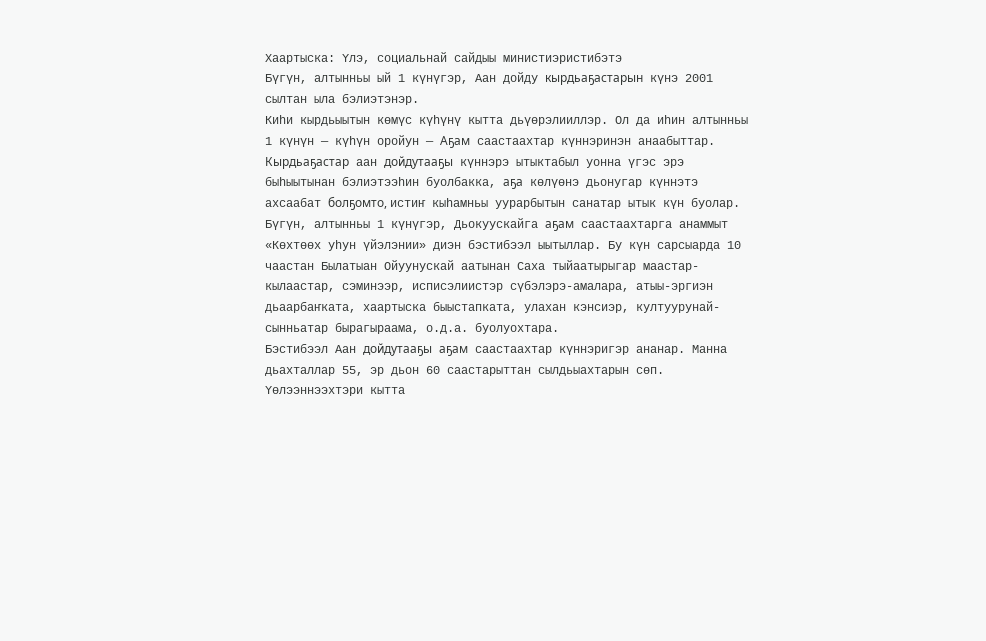Хаартыска: Үлэ, социальнай сайдыы министиэристибэтэ
Бүгүн, алтынньы ый 1 күнүгэр, Аан дойду кырдьаҕастарын күнэ 2001 сылтан ыла бэлиэтэнэр.
Киһи кырдьыытын көмүс күһүнү кытта дьүөрэлииллэр. Ол да иһин алтынньы 1 күнүн — күһүн оройун — Аҕам саастаахтар күннэринэн анаабыттар.
Кырдьаҕастар аан дойдутааҕы күннэрэ ытыктабыл уонна үгэс эрэ быһыытынан бэлиэтээһин буолбакка, аҕа көлүөнэ дьонугар күннэтэ ахсаабат болҕомто, истиҥ кыһамньы уурарбытын санатар ытык күн буолар.
Бүгүн, алтынньы 1 күнүгэр, Дьокуускайга аҕам саастаахтарга анаммыт «Көхтөөх уһун үйэлэнии» диэн бэстибээл ыытыллар. Бу күн сарсыарда 10 чаастан Былатыан Ойуунускай аатынан Саха тыйаатырыгар маастар-кылаастар, сэминээр, исписэлиистэр сүбэлэрэ-амалара, атыы-эргиэн дьаарбаҥката, хаартыска быыстапката, улахан кэнсиэр, култуурунай-сынньатар бырагыраама, о.д.а. буолуохтара.
Бэстибээл Аан дойдутааҕы аҕам саастаахтар күннэригэр ананар. Манна дьахталлар 55, эр дьон 60 саастарыттан сылдьыахтарын сөп. Үөлээннээхтэри кытта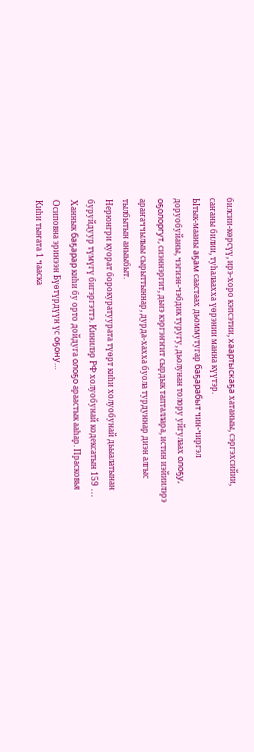билсии-көрсүү, ирэ-хоро кэпсэтии, хаартыскаҕа хатаныы, сэргэхсийии, саҥаны билии, туһалаахха үөрэнии манна күүтэр.
Ытык-мааны аҕам саастаах дьоммутугар баҕарабыт чин-чиргэл доруобуйаны, чэгиэн-чэбдик туругу, дьолунан толору уйгулаах олоҕу, оҕолоргут, сиэннэргит, дьиэ кэргэҥҥит сырдык тапталлара, истин иэйиилэрэ араҥаччылыы сырыттыннар, дурда-хахха буола турдуннар диэн алгыс тылбытын аныыбыт.
Нерюнгри куорат борокуратуурата түөрт киһи холуобунай дьыалатынан буруйдуур түмүгү бигэргэттэ. Кинилэр РФ холуобунай кодексатын 159 …
Ханнык баҕарар киһи бу орто дойдуга олоҕо араастык ааһар. Прасковья Осиповна эринээн Бүөтүрдүүн үс оҕону…
Киһи тыҥата 1 чааска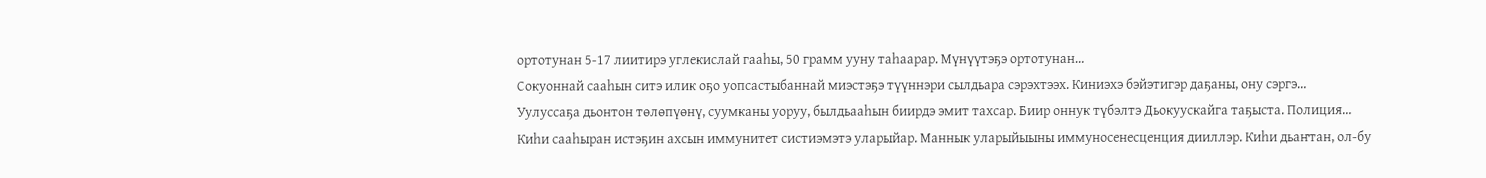ортотунан 5-17 лиитирэ углекислай гааһы, 50 грамм ууну таһаарар. Мүнүүтэҕэ ортотунан…
Сокуоннай сааһын ситэ илик оҕо уопсастыбаннай миэстэҕэ түүннэри сылдьара сэрэхтээх. Киниэхэ бэйэтигэр даҕаны, ону сэргэ…
Уулуссаҕа дьонтон төлөпүөнү, суумканы уоруу, былдьааһын биирдэ эмит тахсар. Биир оннук түбэлтэ Дьокуускайга таҕыста. Полиция…
Киһи сааһыран истэҕин ахсын иммунитет систиэмэтэ уларыйар. Маннык уларыйыыны иммуносенесценция дииллэр. Киһи дьаҥтан, ол-бу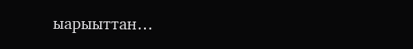ыарыыттан…